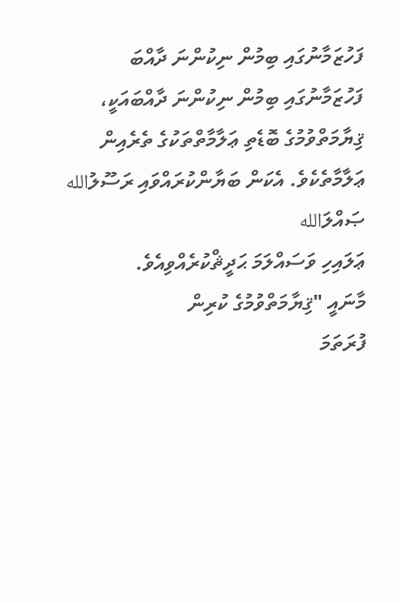ފަހުޒަމާނުގައި ބިމުން ނިކުންނަ ދާއްބަ
ފަހުޒަމާނުގައި ބިމުން ނިކުންނަ ދާއްބައަކީ،
ޤިޔާމަތްވުމުގެ ބޮޑެތި ޢަލާމާތްތަކުގެ ތެރެއިން
ޢަލާމާތެކެވެ. އެކަން ބަޔާންކުރައްވައި ރަސޫލުالله ޞައްލަالله
ޢަލައިހި ވަސައްލަމަ ޙަދީޘްކުރެއްވިއެވެ.
މާނައީ "ޤިޔާމަތްވުމުގެ ކުރިން
ފުރަތަމަ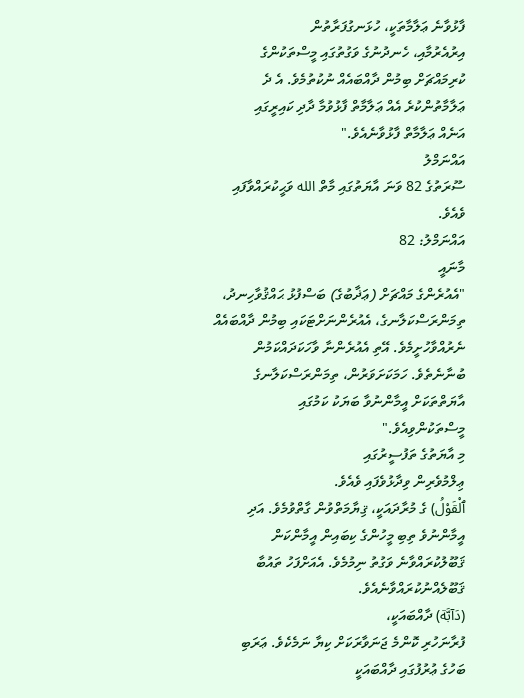ފާޅުވާނެ ޢަލާމާތަކީ، ހުޅަނގުފަރާތުން
އިރުއެރުމާއި، ހެނދުނުގެ ވަގުތުގައި މީސްތަކުންގެ
ކުރިމައްޗަށް ބިމުން ދާއްބައެއް ނުކުތުމެވެ. އެ ދެ
ޢަލާމާތުންކުރެ އެއް ޢަލާމާތް ފާޅުވުމާ ދާދި ކައިރީގައި
އަނެއް ޢަލާމާތް ފާޅުވާނެއެވެ."
އައްނަމްލު
ސޫރަތުގެ 82 ވަނަ އާޔަތުގައި މާތް الله ވަޙީކުރައްވާފައި
ވެއެވެ.
އައްނަމްލު: 82
މާނައީ
"އެއުރެންގެ މައްޗަށް (ޢަޛާބުގެ) ބަސްފުޅު ޙައްޤުވާހިނދު،
ތިމަންރަސްކަލާނގެ، އެއުރެންނަށްޓަކައި ބިމުން ދާއްބައެއް
ނެރުއްވާހުށީމެވެ. އޭތި އެއުރެންނާ ވާހަކަދައްކަމުން
ބުނާނެތެވެ. ހަމަކަށަވަރުން، ތިމަންރަސްކަލާނގެ
އާޔަތްތަކަށް އީމާންނުވާ ބަޔަކު ކަމުގައި
މީސްތަކުންވިއެވެ."
މި އާޔަތުގެ ތަފުސީރުގައި
ޢިލްމުވެރިން ވިދާޅުވެފައި ވެއެވެ.
ٱلْقَوْلُ) ގެ މުރާދައަކީ، ޤިޔާމަތްވުން ގާތްވުމެވެ. އަދި
އީމާންނުވެ ތިބި މީހުންގެ ކިބައިން އީމާންކަން
ޤަބޫލުކުރައްވާނެ ވަގުތު ނިމުމެވެ. އެއަށްފަހު ތައުބާ
ޤަބޫލެއްނުކުރައްވާނެއެވެ.
(دَآبَّة) ދާއްބައަކީ،
ފުރާނަހުރި ކޮންމެ ޖަނަވާރަކަށް ކިޔާ ނަމެކެވެ. ޢަރަބި
ބަހުގެ ޢުރުފުގައި ދާއްބައަކީ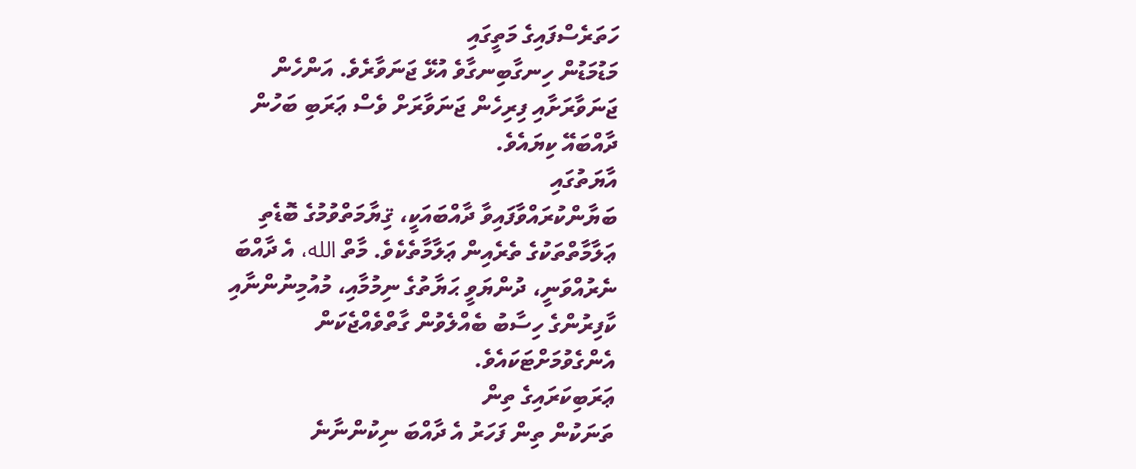ހަތަރެސްފައިގެ މަތީގައި
މަޑުމަޑުން ހިނގާބިނގާވެ އުޅޭ ޖަނަވާރެވެ. އަންހެން
ޖަނަވާރަށާއި ފިރިހެން ޖަނަވާރަށް ވެސް ޢަރަބި ބަހުން
ދާއްބައޭ ކިޔައެވެ.
އާޔަތުގައި
ބަޔާންކުރައްވާފައިވާ ދާއްބައަކީ، ޤިޔާމަތްވުމުގެ ބޮޑެތި
ޢަލާމާތްތަކުގެ ތެރެއިން ޢަލާމާތެކެވެ. މާތް الله، އެ ދާއްބަ
ނެރުއްވަނީ، ދުންޔަވީ ޙަޔާތުގެ ނިމުމާއި، މުއުމިނުންނާއި
ކާފިރުންގެ ހިސާބު ބެއްލެވުން ގާތްވެއްޖެކަން
އެންގެވުމަށްޓަކައެވެ.
ޢަރަބިކަރައިގެ ތިން
ތަނަކުން ތިން ފަހަރު އެ ދާއްބަ ނިކުންނާނެ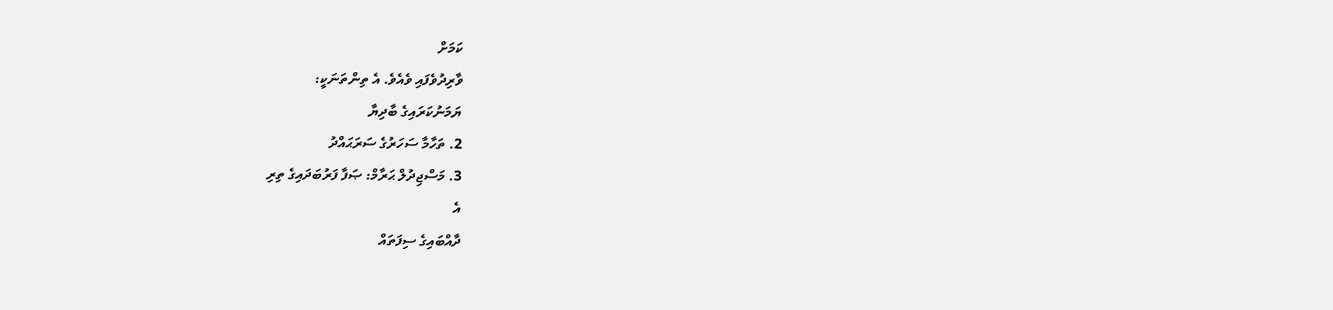ކަމަށް
ވާރިދުވެފައި ވެއެވެ. އެ ތިންތަނަކީ:
ޔަމަނުކަރައިގެ ބާދިޔާ
2. ތަހާމާ ސަހަރުގެ ސަރަޙައްދު
3. މަސްޖިދުލް ޙަރާމް: ޞަފާ ފަރުބަދައިގެ ތިރި
އެ
ދާއްބައިގެ ސިފަތައް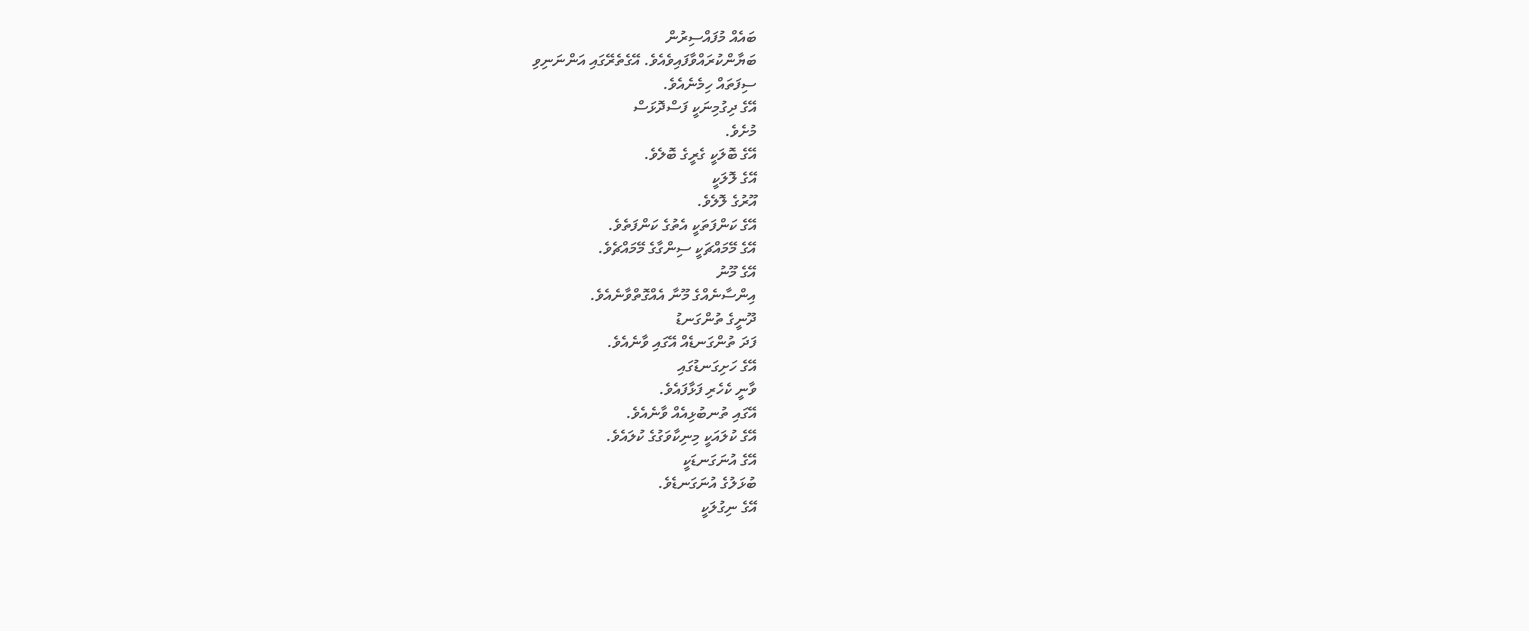ބައެއް މުފައްސިރުން
ބަޔާންކުރައްވާފައިވެއެވެ. އޭގެތެރޭގައި އަންނަނިވި
ސިފަތައް ހިމެނެއެވެ.
އޭގެ ދިގުމިނަކީ ފަސްދޮޅަސް
މުށެވެ.
އޭގެ ބޮލަކީ ގެރީގެ ބޮލެވެ.
އޭގެ ލޮލަކީ
އޫރުގެ ލޮލެވެ.
އޭގެ ކަންފަތަކީ އެތުގެ ކަންފަތެވެ.
އޭގެ މޭމައްޗަކީ ސިންގާގެ މޭމައްޗެވެ.
އޭގެ މޫނު
އިންސާނެއްގެ މޫނާ އެއްގޮތްވާނެއެވެ.
ދޫނީގެ ތުންގަނޑު
ފަދަ ތުންގަނޑެއް އޭގައި ވާނެއެވެ.
އޭގެ ހަށިގަނޑުގައި
ވާނީ ކެހެރި ފަޅާފައެވެ.
އޭގައި ތުނބުޅިއެއް ވާނެއެވެ.
އޭގެ ކުލައަކީ މިނިކާވަގުގެ ކުލައެވެ.
އޭގެ އުނަގަނޑަކީ
ބުޅަލުގެ އުނަގަނޑެވެ.
އޭގެ ނިގުލަކީ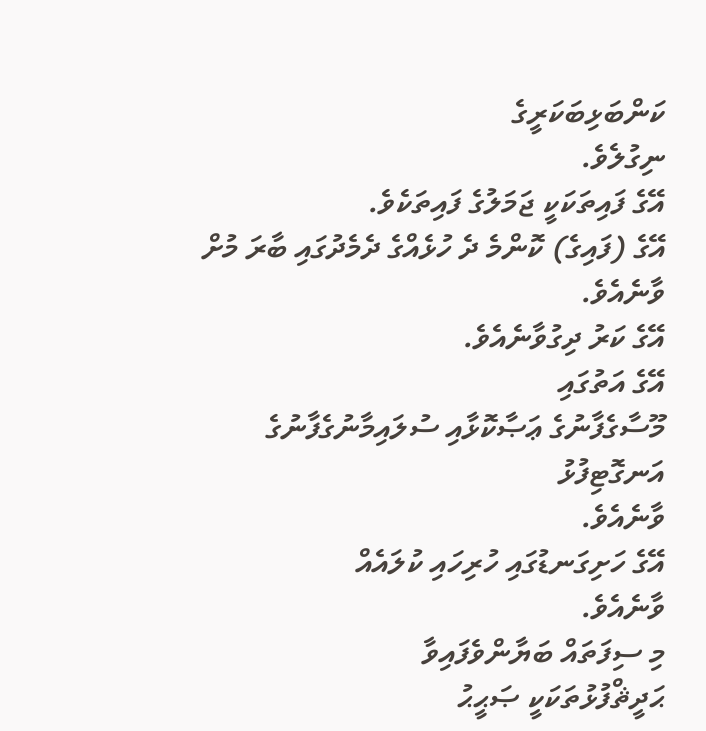ކަންބަޅިބަކަރީގެ
ނިގުލެވެ.
އޭގެ ފައިތަކަކީ ޖަމަލުގެ ފައިތަކެވެ.
އޭގެ (ފައިގެ) ކޮންމެ ދެ ހުޅެއްގެ ދެމެދުގައި ބާރަ މުށް
ވާނެއެވެ.
އޭގެ ކަރު ދިގުވާނެއެވެ.
އޭގެ އަތުގައި
މޫސާގެފާނުގެ ޢަޞާކޮޅާއި ސުލައިމާނުގެފާނުގެ އަނގޮޓިފުޅު
ވާނެއެވެ.
އޭގެ ހަށިގަނޑުގައި ހުރިހައި ކުލައެއް
ވާނެއެވެ.
މި ސިފަތައް ބަޔާންވެފައިވާ
ޙަދީޘްފުޅުތަކަކީ ޞަޙީޙު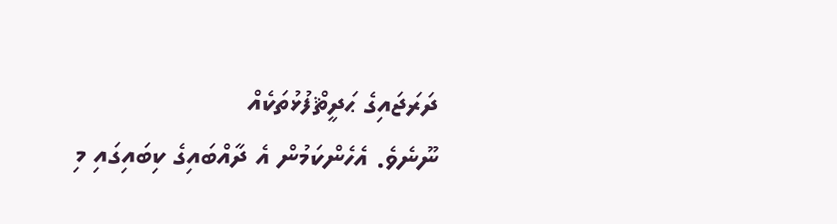ދަރަޖައިގެ ޙަދީޘްފުޅުތަކެއް
ނޫނެވެ. އެހެންކަމުން އެ ދާއްބައިގެ ކިބައިގައި މި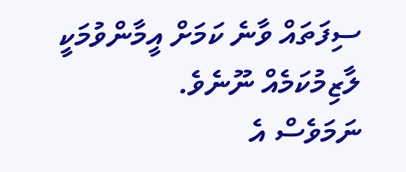ސިފަތައް ވާނެ ކަމަށް އީމާންވުމަކީ ލާޒިމުކަމެއް ނޫނެވެ.
ނަމަވެސް އެ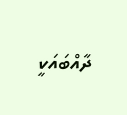ދާއްބައަކީ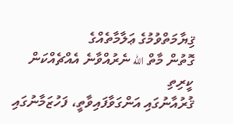ޤިޔާމަތްވުމުގެ ޢަލާމާތެއްގެ
ގޮތުން މާތް الله ނެރުއްވާނެ އެއްޗެއްކަން ކީރިތި
ޤުރުއާނުގައި އަންގަވާފައިވާތީ، ފަހުޒަމާނުގައި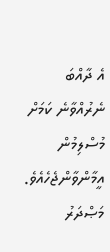އެ ދާއްބަ
ނެރުއްވާނެ ކަމަށް މުސްލިމުން އީމާންވާންޖެހެއެވެ.
މަޞްދަރު